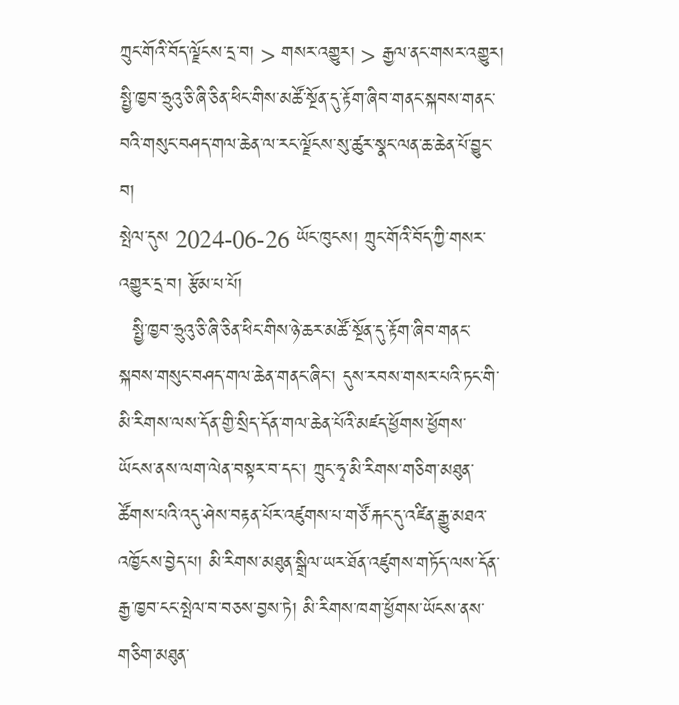ཀྲུང་གོའི་བོད་ལྗོངས་དྲ་བ། > གསར་འགྱུར། > རྒྱལ་ནང་གསར་འགྱུར།
སྤྱི་ཁྱབ་ཧྲུའུ་ཅི་ཞི་ཅིན་ཕིང་གིས་མཚོ་སྔོན་དུ་རྟོག་ཞིབ་གནང་སྐབས་གནང་བའི་གསུང་བཤད་གལ་ཆེན་ལ་རང་ལྗོངས་སུ་ཚུར་སྣང་ལན་ཆ་ཆེན་པོ་བྱུང་བ།
སྤེལ་དུས 2024-06-26 ཡོང་ཁུངས། ཀྲུང་གོའི་བོད་ཀྱི་གསར་འགྱུར་དྲ་བ། རྩོམ་པ་པོ།
  སྤྱི་ཁྱབ་ཧྲུའུ་ཅི་ཞི་ཅིན་ཕིང་གིས་ཉེ་ཆར་མཚོ་སྔོན་དུ་རྟོག་ཞིབ་གནང་སྐབས་གསུང་བཤད་གལ་ཆེན་གནང་ཞིང་། དུས་རབས་གསར་པའི་ཏང་གི་མི་རིགས་ལས་དོན་གྱི་སྲིད་དོན་གལ་ཆེན་པོའི་མཛད་ཕྱོགས་ཕྱོགས་ཡོངས་ནས་ལག་ལེན་བསྟར་བ་དང་། ཀྲུང་ཧྭ་མི་རིགས་གཅིག་མཐུན་ཚོགས་པའི་འདུ་ཤེས་བརྟན་པོར་འཛུགས་པ་གཙོ་རྐང་དུ་འཛིན་རྒྱུ་མཐའ་འཁྱོངས་བྱེད་པ། མི་རིགས་མཐུན་སྒྲིལ་ཡར་ཐོན་འཛུགས་གཏོད་ལས་དོན་རྒྱ་ཁྱབ་ངང་སྤེལ་བ་བཅས་བྱས་ཏེ། མི་རིགས་ཁག་ཕྱོགས་ཡོངས་ནས་གཅིག་མཐུན་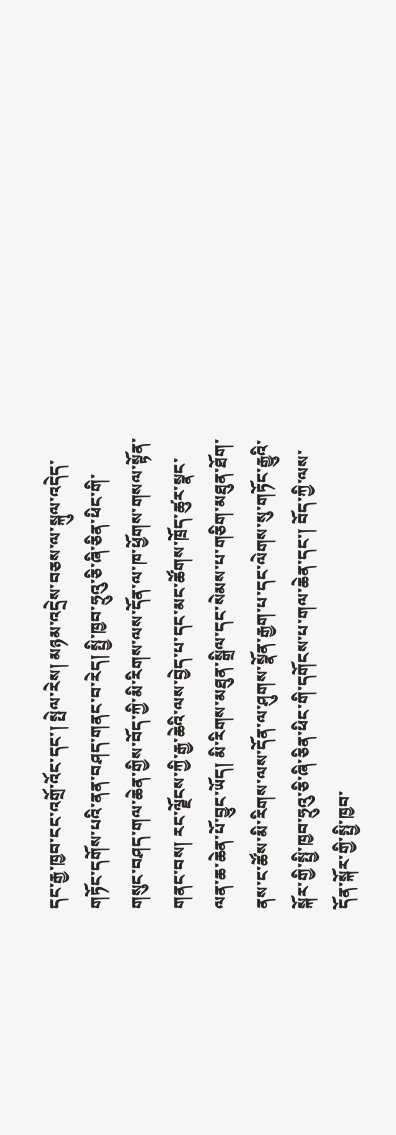དང་རྒྱ་ཁྱབ་ངང་འགྲོ་འོང་དང་། སྤེལ་རེས། མཉམ་འདྲེས་བཅས་ལ་སྐུལ་འདེད་གཏོང་དགོས་པའི་ནན་བཤད་གནང་བ་རེད། སྤྱི་ཁྱབ་ཧྲུའུ་ཅི་ཞི་ཅིན་ཕིང་གི་གསུང་བཤད་གལ་ཆེན་གྱིས་བོད་ཀྱི་མི་རིགས་ལས་དོན་ལ་ཁ་ཕྱོགས་གསལ་སྟོན་གནང་བས། རང་ལྗོངས་ཀྱི་རྒྱ་ཆེའི་ལས་བྱེད་པ་དང་མང་ཚོགས་ཁྲོད་ཚུར་སྣང་ལན་ཆ་ཆེན་པོ་བྱུང་ཡོད། མི་རིགས་མཐུན་སྒྲིལ་དང་སེམས་པ་གཅིག་མཐུན་ཐོག་ནས་ང་ཚོས་མི་རིགས་ལས་དོན་ལ་ཤུགས་སྣོན་རྒྱག་པ་དང་ལེགས་སུ་གཏོང་རྒྱུའི་སྐོར་གྱི་སྤྱི་ཁྱབ་ཧྲུའུ་ཅི་ཞི་ཅིན་ཕིང་གི་དགོངས་པ་གལ་ཆེན་དང་། བོད་ཀྱི་ལས་དོན་སྐོར་གྱི་སྤྱི་ཁྱབ་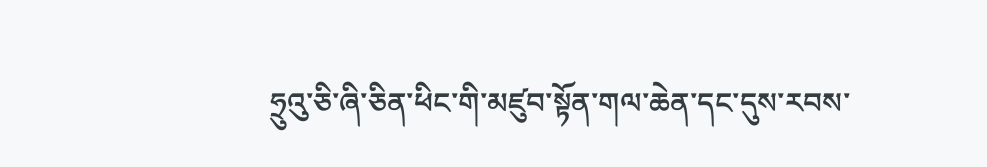ཧྲུའུ་ཅི་ཞི་ཅིན་ཕིང་གི་མཛུབ་སྟོན་གལ་ཆེན་དང་དུས་རབས་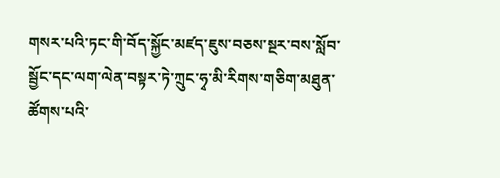གསར་པའི་ཏང་གི་བོད་སྐྱོང་མཛད་ཇུས་བཅས་སྔར་བས་སློབ་སྦྱོང་དང་ལག་ལེན་བསྟར་ཏེ་ཀྲུང་ཧྭ་མི་རིགས་གཅིག་མཐུན་ཚོགས་པའི་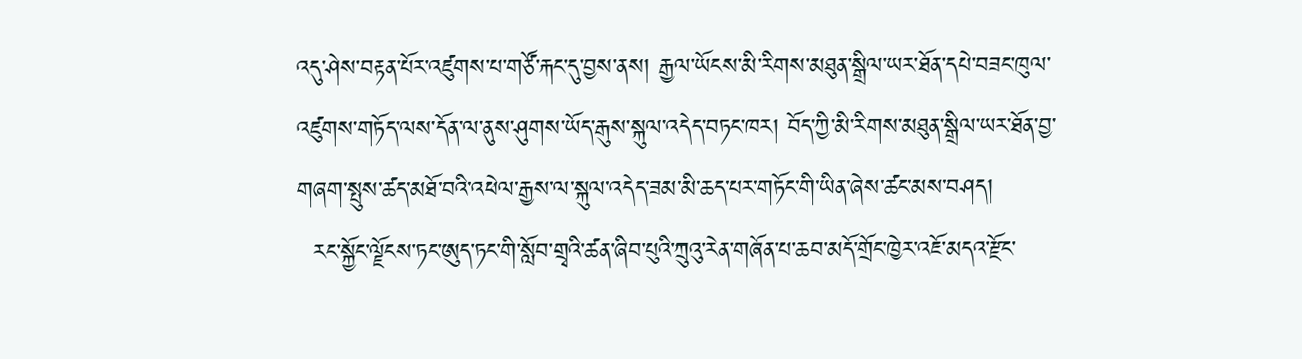འདུ་ཤེས་བརྟན་པོར་འཛུགས་པ་གཙོ་རྐང་དུ་བྱས་ནས། རྒྱལ་ཡོངས་མི་རིགས་མཐུན་སྒྲིལ་ཡར་ཐོན་དཔེ་བཟང་ཁུལ་འཛུགས་གཏོད་ལས་དོན་ལ་ནུས་ཤུགས་ཡོད་རྒུས་སྐུལ་འདེད་བཏང་ཁར། བོད་ཀྱི་མི་རིགས་མཐུན་སྒྲིལ་ཡར་ཐོན་བྱ་གཞག་སྤུས་ཚད་མཐོ་བའི་འཕེལ་རྒྱས་ལ་སྐུལ་འདེད་ཟམ་མི་ཆད་པར་གཏོང་གི་ཡིན་ཞེས་ཚང་མས་བཤད།
  རང་སྐྱོང་ལྗོངས་ཏང་ཨུད་ཏང་གི་སློབ་གྲྭའི་ཚན་ཞིབ་པུའི་ཀྲུའུ་རེན་གཞོན་པ་ཆབ་མདོ་གྲོང་ཁྱེར་འཇོ་མདའ་རྫོང་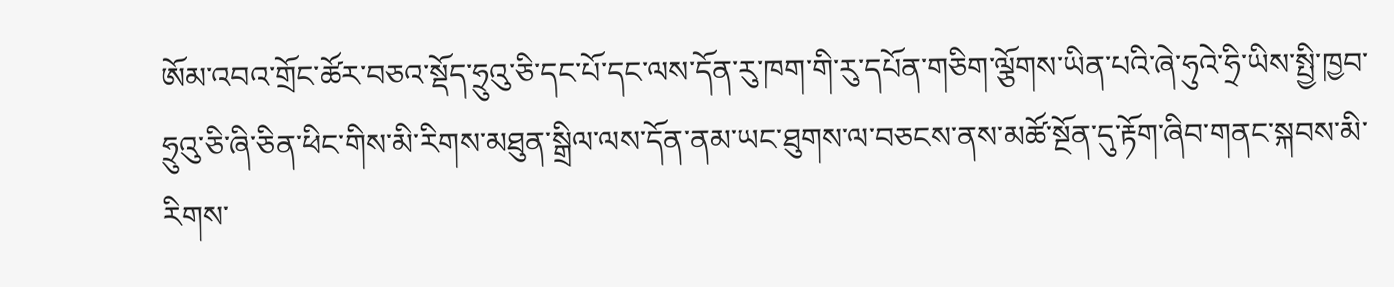ཨོམ་འབའ་གྲོང་ཚོར་བཅའ་སྡོད་ཧྲུའུ་ཅི་དང་པོ་དང་ལས་དོན་རུ་ཁག་གི་རུ་དཔོན་གཅིག་ལྕོགས་ཡིན་པའི་ཞེ་ཧུའེ་ཧྲི་ཡིས་སྤྱི་ཁྱབ་ཧྲུའུ་ཅི་ཞི་ཅིན་ཕིང་གིས་མི་རིགས་མཐུན་སྒྲིལ་ལས་དོན་ནམ་ཡང་ཐུགས་ལ་བཅངས་ནས་མཚོ་སྔོན་དུ་རྟོག་ཞིབ་གནང་སྐབས་མི་རིགས་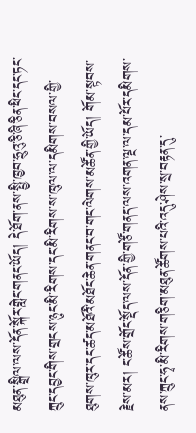མཐུན་སྒྲིལ་ལས་དོན་སྐོར་གླེང་གནང་ཡོད། དེ་ཐོག་ནས་སྤྱི་ཁྱབ་ཧྲུའུ་ཅི་ཞི་ཅིན་ཕིང་དང་ཏང་ཀྲུང་དབྱང་གིས་གྲངས་ཉུང་མི་རིགས་དང་མི་རིགས་ས་ཁུལ་ལ་དམིགས་བསལ་གྱི་ཐུགས་ཁུར་དང་ཚད་མཐོའི་མཐོང་ཆེན་གནང་བ་གང་ལེགས་མཚོན་གྱི་ཡོད། གོམ་སྟབས་རྗེས་མར། ང་ཚོས་གྲོང་སྡོད་ལས་དོན་གྱི་གཙོ་གནད་ལས་འགན་ལྔ་ལ་དམ་པོར་དམིགས་ནས་ཀྲུང་ཧྭ་མི་རིགས་གཅིག་མཐུན་ཚོགས་པའི་འདུ་ཤེས་སྲ་བརྟན་དུ་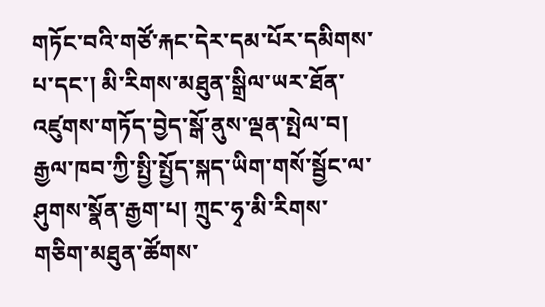གཏོང་བའི་གཙོ་རྐང་དེར་དམ་པོར་དམིགས་པ་དང་། མི་རིགས་མཐུན་སྒྲིལ་ཡར་ཐོན་འཛུགས་གཏོད་བྱེད་སྒོ་ནུས་ལྡན་སྤེལ་བ། རྒྱལ་ཁབ་ཀྱི་སྤྱི་སྤྱོད་སྐད་ཡིག་གསོ་སྦྱོང་ལ་ཤུགས་སྣོན་རྒྱག་པ། ཀྲུང་ཧྭ་མི་རིགས་གཅིག་མཐུན་ཚོགས་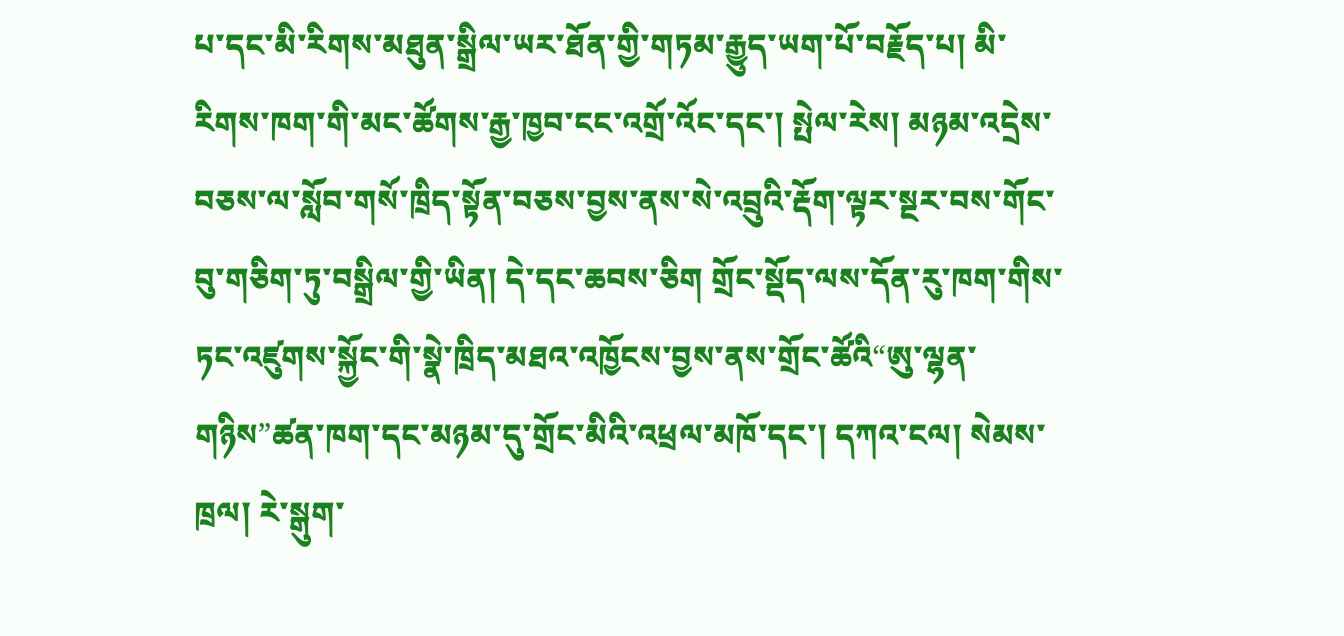པ་དང་མི་རིགས་མཐུན་སྒྲིལ་ཡར་ཐོན་གྱི་གཏམ་རྒྱུད་ཡག་པོ་བརྗོད་པ། མི་རིགས་ཁག་གི་མང་ཚོགས་རྒྱ་ཁྱབ་ངང་འགྲོ་འོང་དང་། སྤེལ་རེས། མཉམ་འདྲེས་བཅས་ལ་སློབ་གསོ་ཁྲིད་སྟོན་བཅས་བྱས་ནས་སེ་འབྲུའི་རྡོག་ལྟར་སྔར་བས་གོང་བུ་གཅིག་ཏུ་བསྒྲིལ་གྱི་ཡིན། དེ་དང་ཆབས་ཅིག གྲོང་སྡོད་ལས་དོན་རུ་ཁག་གིས་ཏང་འཛུགས་སྐྱོང་གི་སྣེ་ཁྲིད་མཐའ་འཁྱོངས་བྱས་ནས་གྲོང་ཚོའི“ཨུ་ལྷན་གཉིས”ཚན་ཁག་དང་མཉམ་དུ་གྲོང་མིའི་འཕྲལ་མཁོ་དང་། དཀའ་ངལ། སེམས་ཁྲལ། རེ་སྒུག་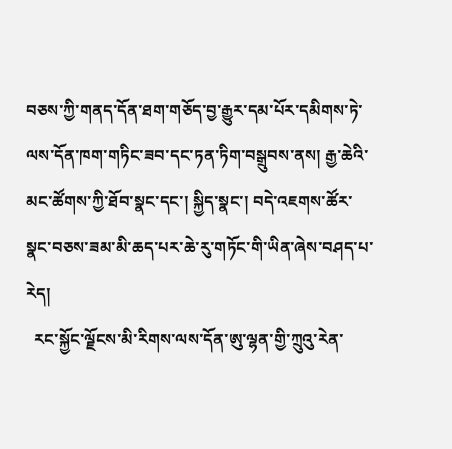བཅས་ཀྱི་གནད་དོན་ཐག་གཅོད་བྱ་རྒྱུར་དམ་པོར་དམིགས་ཏེ་ལས་དོན་ཁག་གཏིང་ཟབ་དང་ཏན་ཏིག་བསྒྲུབས་ནས། རྒྱ་ཆེའི་མང་ཚོགས་ཀྱི་ཐོབ་སྣང་དང་། སྐྱིད་སྣང་། བདེ་འཇགས་ཚོར་སྣང་བཅས་ཟམ་མི་ཆད་པར་ཆེ་རུ་གཏོང་གི་ཡིན་ཞེས་བཤད་པ་རེད།
  རང་སྐྱོང་ལྗོངས་མི་རིགས་ལས་དོན་ཨུ་ལྷན་གྱི་ཀྲུའུ་རེན་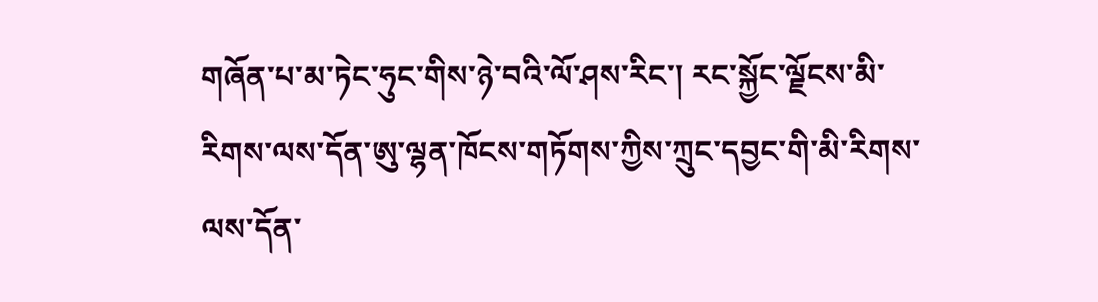གཞོན་པ་མ་ཏེང་ཧུང་གིས་ཉེ་བའི་ལོ་ཤས་རིང་། རང་སྐྱོང་ལྗོངས་མི་རིགས་ལས་དོན་ཨུ་ལྷན་ཁོངས་གཏོགས་ཀྱིས་ཀྲུང་དབྱང་གི་མི་རིགས་ལས་དོན་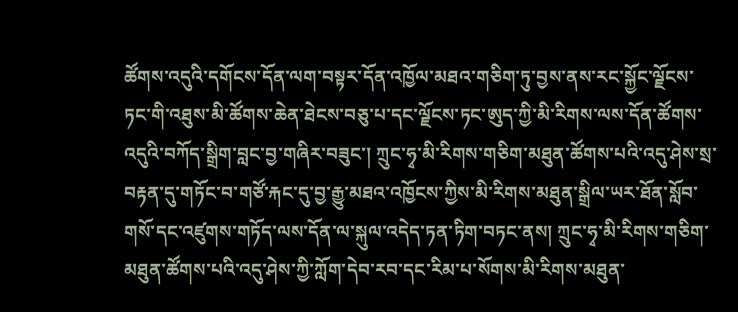ཚོགས་འདུའི་དགོངས་དོན་ལག་བསྟར་དོན་འཁྱོལ་མཐའ་གཅིག་ཏུ་བྱས་ནས་རང་སྐྱོང་ལྗོངས་ཏང་གི་འཐུས་མི་ཚོགས་ཆེན་ཐེངས་བཅུ་པ་དང་ལྗོངས་ཏང་ཨུད་ཀྱི་མི་རིགས་ལས་དོན་ཚོགས་འདུའི་བཀོད་སྒྲིག་བླང་བྱ་གཞིར་བཟུང་། ཀྲུང་ཧྭ་མི་རིགས་གཅིག་མཐུན་ཚོགས་པའི་འདུ་ཤེས་སྲ་བརྟན་དུ་གཏོང་བ་གཙོ་རྐང་དུ་བྱ་རྒྱུ་མཐའ་འཁྱོངས་ཀྱིས་མི་རིགས་མཐུན་སྒྲིལ་ཡར་ཐོན་སློབ་གསོ་དང་འཛུགས་གཏོད་ལས་དོན་ལ་སྐུལ་འདེད་ཏན་ཏིག་བཏང་ནས། ཀྲུང་ཧྭ་མི་རིགས་གཅིག་མཐུན་ཚོགས་པའི་འདུ་ཤེས་ཀྱི་ཀློག་དེབ་རབ་དང་རིམ་པ་སོགས་མི་རིགས་མཐུན་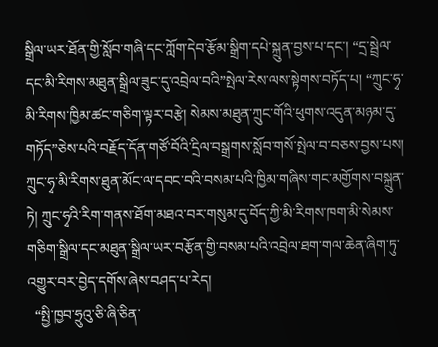སྒྲིལ་ཡར་ཐོན་གྱི་སློབ་གཞི་དང་ཀློག་དེབ་རྩོམ་སྒྲིག་དཔེ་སྐྲུན་བྱས་པ་དང་། “དྲ་སྦྲེལ་དང་མི་རིགས་མཐུན་སྒྲིལ་ཟུང་དུ་འབྲེལ་བའི”སྤེལ་རེས་ལས་སྟེགས་བཏོད་པ། “ཀྲུང་ཧྭ་མི་རིགས་ཁྱིམ་ཚང་གཅིག་ལྟར་བརྩེ། སེམས་མཐུན་ཀྲུང་གོའི་ཕུགས་འདུན་མཉམ་དུ་གཏོད”ཅེས་པའི་བརྗོད་དོན་གཙོ་བོའི་དྲིལ་བསྒྲགས་སློབ་གསོ་སྤེལ་བ་བཅས་བྱས་པས། ཀྲུང་ཧྭ་མི་རིགས་ཐུན་མོང་ལ་དབང་བའི་བསམ་པའི་ཁྱིམ་གཞིས་གང་མགྱོགས་བསྐྲུན་ཏེ། ཀྲུང་ཧྭའི་རིག་གནས་ཐོག་མཐའ་བར་གསུམ་དུ་བོད་ཀྱི་མི་རིགས་ཁག་མི་སེམས་གཅིག་སྒྲིལ་དང་མཐུན་སྒྲིལ་ཡར་བརྩོན་གྱི་བསམ་པའི་འབྲེལ་ཐག་གལ་ཆེན་ཞིག་ཏུ་འགྱུར་བར་བྱེད་དགོས་ཞེས་བཤད་པ་རེད།
  “སྤྱི་ཁྱབ་ཧྲུའུ་ཅི་ཞི་ཅིན་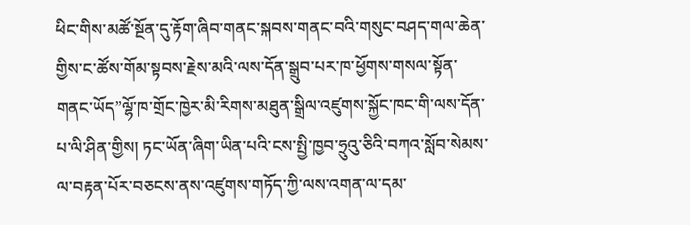ཕིང་གིས་མཚོ་སྔོན་དུ་རྟོག་ཞིབ་གནང་སྐབས་གནང་བའི་གསུང་བཤད་གལ་ཆེན་གྱིས་ང་ཚོས་གོམ་སྟབས་རྗེས་མའི་ལས་དོན་སྒྲུབ་པར་ཁ་ཕྱོགས་གསལ་སྟོན་གནང་ཡོད”ལྷོ་ཁ་གྲོང་ཁྱེར་མི་རིགས་མཐུན་སྒྲིལ་འཛུགས་སྐྱོང་ཁང་གི་ལས་དོན་པ་ལི་ཤིན་གྱིས། ཏང་ཡོན་ཞིག་ཡིན་པའི་ངས་སྤྱི་ཁྱབ་ཧྲུའུ་ཅིའི་བཀའ་སློབ་སེམས་ལ་བརྟན་པོར་བཅངས་ནས་འཛུགས་གཏོད་ཀྱི་ལས་འགན་ལ་དམ་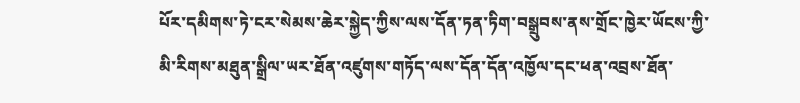པོར་དམིགས་ཏེ་ངར་སེམས་ཆེར་སྐྱེད་ཀྱིས་ལས་དོན་ཏན་ཏིག་བསྒྲུབས་ནས་གྲོང་ཁྱེར་ཡོངས་ཀྱི་མི་རིགས་མཐུན་སྒྲིལ་ཡར་ཐོན་འཛུགས་གཏོད་ལས་དོན་དོན་འཁྱོལ་དང་ཕན་འབྲས་ཐོན་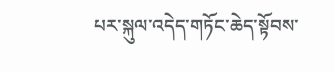པར་སྐུལ་འདེད་གཏོང་ཆེད་སྟོབས་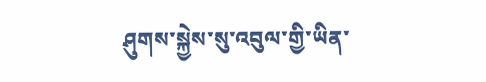ཤུགས་སྐྱེས་སུ་འབུལ་གྱི་ཡིན་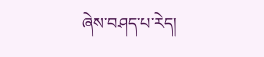ཞེས་བཤད་པ་རེད།